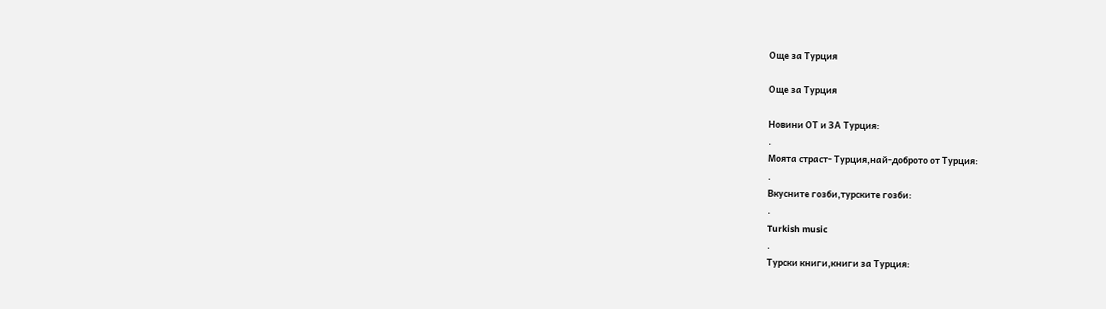Още за Турция

Още за Турция

Новини ОТ и ЗА Турция:
.
Моята страст- Турция,най-доброто от Турция:
.
Вкусните гозби,турските гозби:
.
Turkish music
.
Турски книги,книги за Турция: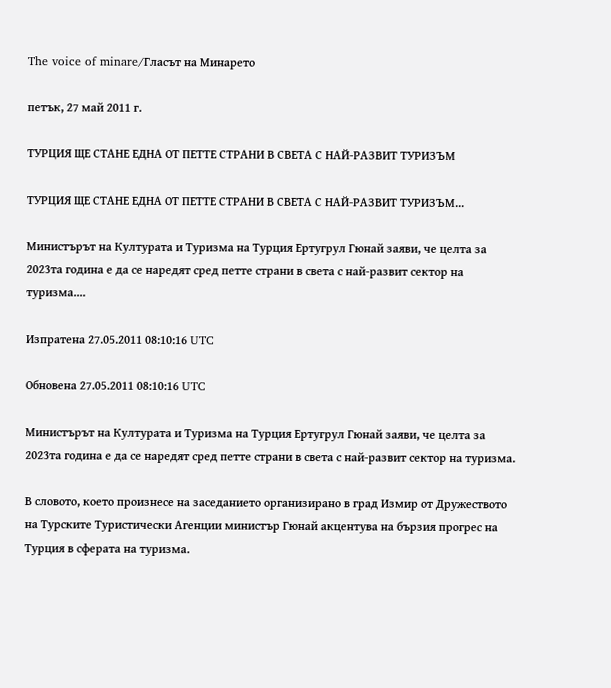The voice of minare/Гласът на Минарето

петък, 27 май 2011 г.

ТУРЦИЯ ЩЕ СТАНЕ ЕДНА ОТ ПЕТТЕ СТРАНИ В СВЕТА С НАЙ-РАЗВИТ ТУРИЗЪМ

ТУРЦИЯ ЩЕ СТАНЕ ЕДНА ОТ ПЕТТЕ СТРАНИ В СВЕТА С НАЙ-РАЗВИТ ТУРИЗЪМ...

Министърът на Културата и Туризма на Турция Ертугрул Гюнай заяви, че целта за 2023та година е да се наредят сред петте страни в света с най-развит сектор на туризма....

Изпратена 27.05.2011 08:10:16 UTC

Обновена 27.05.2011 08:10:16 UTC

Министърът на Културата и Туризма на Турция Ертугрул Гюнай заяви, че целта за 2023та година е да се наредят сред петте страни в света с най-развит сектор на туризма.

В словото, което произнесе на заседанието организирано в град Измир от Дружеството на Турските Туристически Агенции министър Гюнай акцентува на бързия прогрес на Турция в сферата на туризма.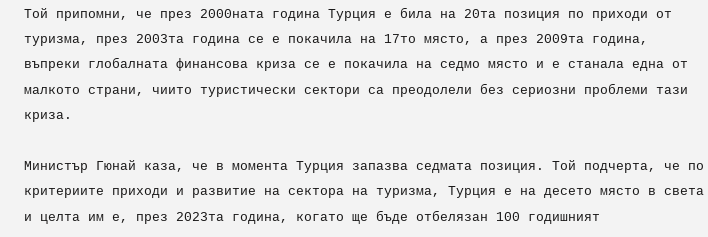Той припомни, че през 2000ната година Турция е била на 20та позиция по приходи от туризма, през 2003та година се е покачила на 17то място, а през 2009та година, въпреки глобалната финансова криза се е покачила на седмо място и е станала една от малкото страни, чиито туристически сектори са преодолели без сериозни проблеми тази криза.

Министър Гюнай каза, че в момента Турция запазва седмата позиция. Той подчерта, че по критериите приходи и развитие на сектора на туризма, Турция е на десето място в света и целта им е, през 2023та година, когато ще бъде отбелязан 100 годишният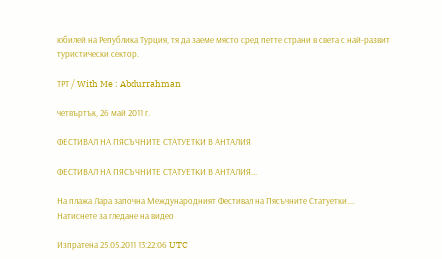юбилей на Република Турция, тя да заеме място сред петте страни в света с най-развит туристически сектор.

ТРТ / With Me : Abdurrahman

четвъртък, 26 май 2011 г.

ФЕСТИВАЛ НА ПЯСЪЧНИТЕ СТАТУЕТКИ В АНТАЛИЯ

ФЕСТИВАЛ НА ПЯСЪЧНИТЕ СТАТУЕТКИ В АНТАЛИЯ...

На плажа Лара започна Международният Фестивал на Пясъчните Статуетки....
Натиснете за гледане на видео

Изпратена 25.05.2011 13:22:06 UTC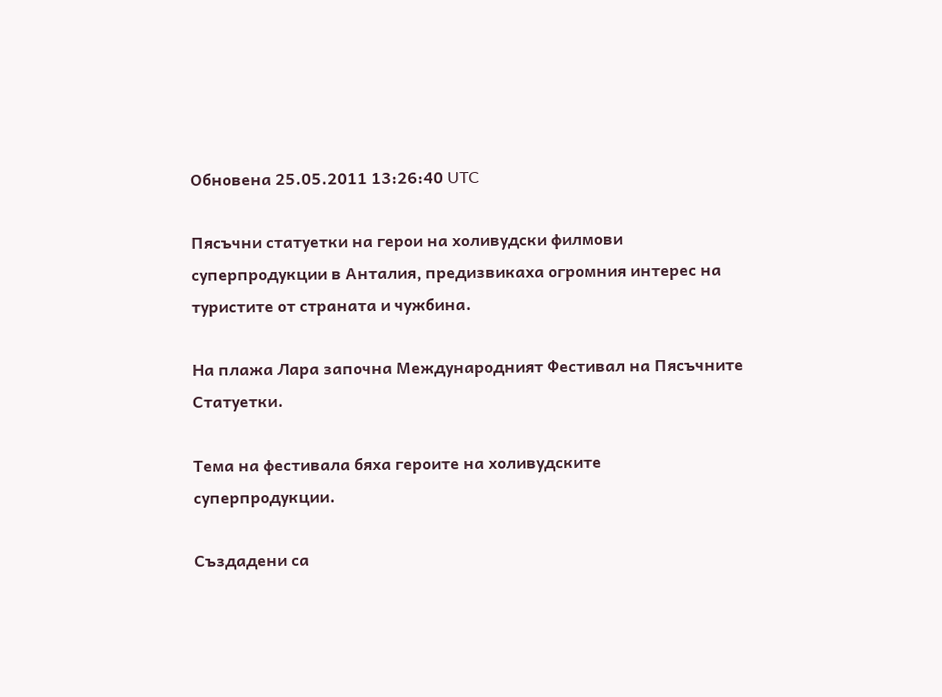Обновена 25.05.2011 13:26:40 UTC

Пясъчни статуетки на герои на холивудски филмови суперпродукции в Анталия, предизвикаха огромния интерес на туристите от страната и чужбина.

На плажа Лара започна Международният Фестивал на Пясъчните Статуетки.

Тема на фестивала бяха героите на холивудските суперпродукции.

Създадени са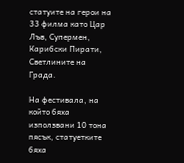статуите на герои на 33 филма като Цар Лъв, Супермен, Карибски Пирати, Светлините на Града.

На фестивала, на който бяха използвани 10 тона пясък, статуетките бяха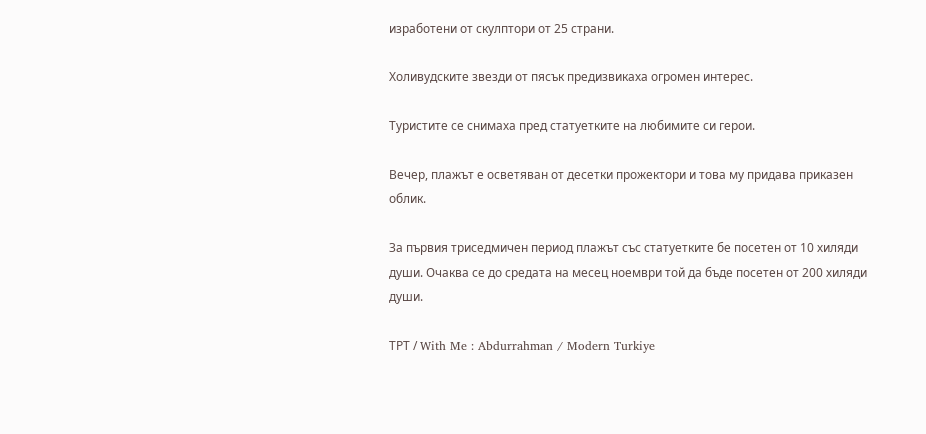изработени от скулптори от 25 страни.

Холивудските звезди от пясък предизвикаха огромен интерес.

Туристите се снимаха пред статуетките на любимите си герои.

Вечер, плажът е осветяван от десетки прожектори и това му придава приказен облик.

За първия триседмичен период плажът със статуетките бе посетен от 10 хиляди души. Очаква се до средата на месец ноември той да бъде посетен от 200 хиляди души.

ТРТ / With Me : Abdurrahman / Modern Turkiye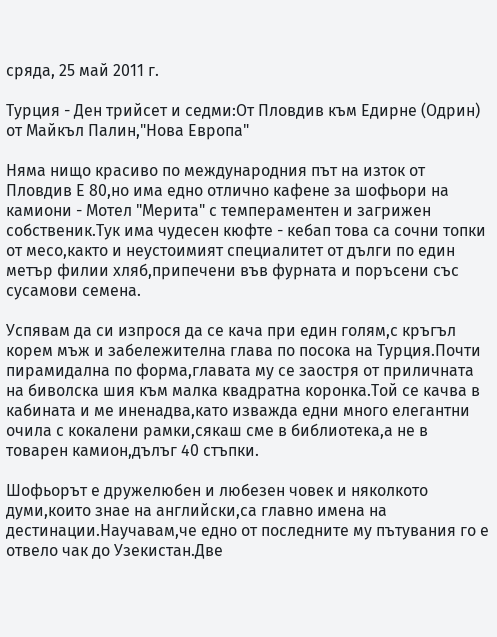сряда, 25 май 2011 г.

Турция - Ден трийсет и седми:От Пловдив към Едирне (Одрин) от Майкъл Палин,"Нова Европа"

Няма нищо красиво по международния път на изток от Пловдив Е 80,но има едно отлично кафене за шофьори на камиони - Мотел "Мерита" с темпераментен и загрижен собственик.Тук има чудесен кюфте - кебап това са сочни топки от месо,както и неустоимият специалитет от дълги по един метър филии хляб,припечени във фурната и поръсени със сусамови семена.

Успявам да си изпрося да се кача при един голям,с кръгъл корем мъж и забележителна глава по посока на Турция.Почти пирамидална по форма,главата му се заостря от приличната на биволска шия към малка квадратна коронка.Той се качва в кабината и ме иненадва,като изважда едни много елегантни очила с кокалени рамки,сякаш сме в библиотека,а не в товарен камион,дълъг 40 стъпки.

Шофьорът е дружелюбен и любезен човек и няколкото думи,които знае на английски,са главно имена на дестинации.Научавам,че едно от последните му пътувания го е отвело чак до Узекистан.Две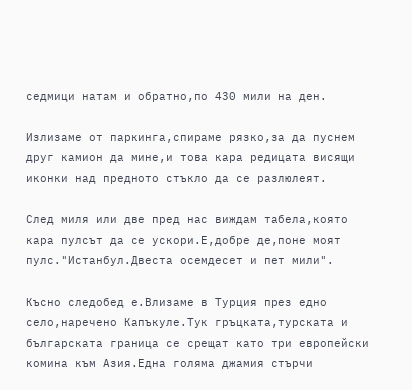седмици натам и обратно,по 430 мили на ден.

Излизаме от паркинга,спираме рязко,за да пуснем друг камион да мине,и това кара редицата висящи иконки над предното стъкло да се разлюлеят.

След миля или две пред нас виждам табела,която кара пулсът да се ускори.Е,добре де,поне моят пулс."Истанбул.Двеста осемдесет и пет мили".

Късно следобед е.Влизаме в Турция през едно село,наречено Капъкуле.Тук гръцката,турската и българската граница се срещат като три европейски комина към Азия.Една голяма джамия стърчи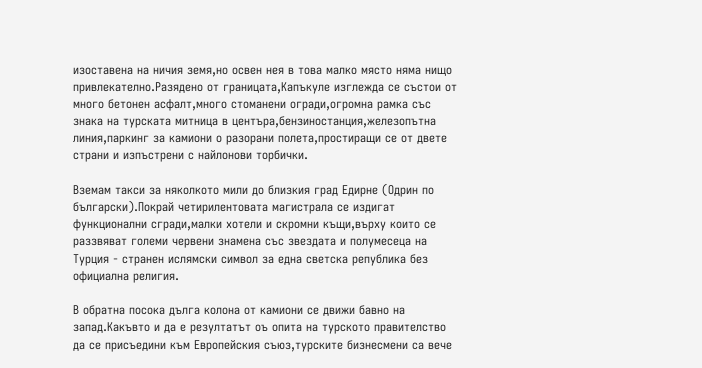изоставена на ничия земя,но освен нея в това малко място няма нищо привлекателно.Разядено от границата,Капъкуле изглежда се състои от много бетонен асфалт,много стоманени огради,огромна рамка със знака на турската митница в центъра,бензиностанция,железопътна линия,паркинг за камиони о разорани полета,простиращи се от двете страни и изпъстрени с найлонови торбички.

Вземам такси за няколкото мили до близкия град Едирне (Одрин по български).Покрай четирилентовата магистрала се издигат функционални сгради,малки хотели и скромни къщи,върху които се раззвяват големи червени знамена със звездата и полумесеца на Турция - странен ислямски символ за една светска република без официална религия.

В обратна посока дълга колона от камиони се движи бавно на запад.Какъвто и да е резултатът оъ опита на турското правителство да се присъедини към Европейския съюз,турските бизнесмени са вече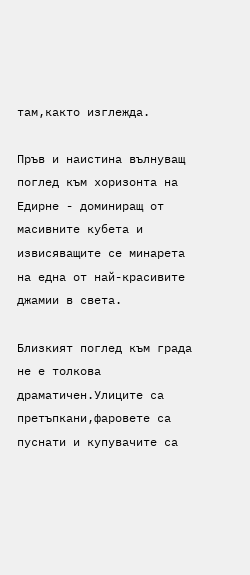там,както изглежда.

Пръв и наистина вълнуващ поглед към хоризонта на Едирне - доминиращ от масивните кубета и извисяващите се минарета на една от най-красивите джамии в света.

Близкият поглед към града не е толкова драматичен.Улиците са претъпкани,фаровете са пуснати и купувачите са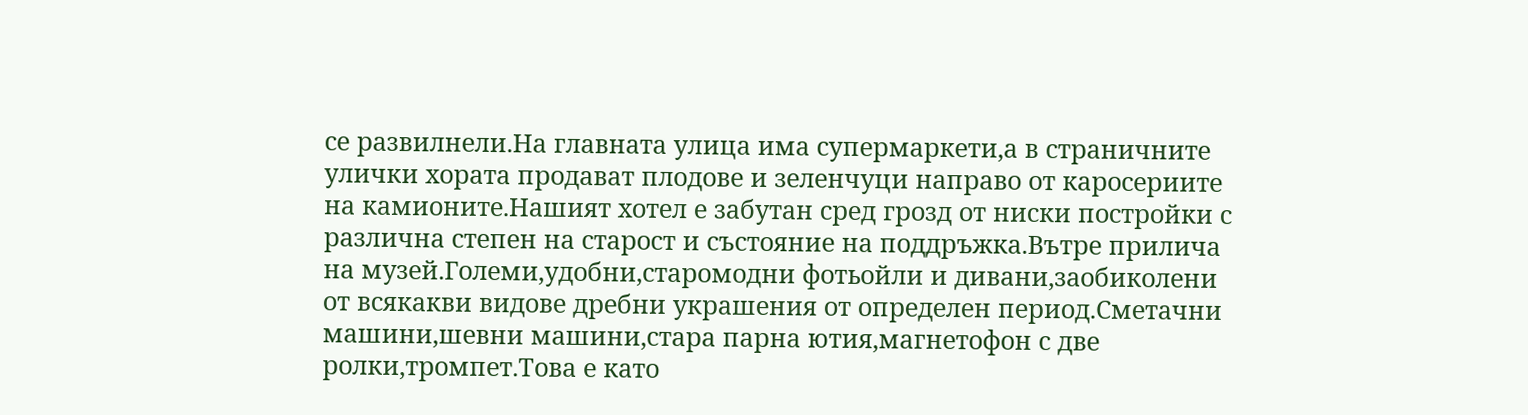се развилнели.На главната улица има супермаркети,а в страничните улички хората продават плодове и зеленчуци направо от каросериите на камионите.Нашият хотел е забутан сред грозд от ниски постройки с различна степен на старост и състояние на поддръжка.Вътре прилича на музей.Големи,удобни,старомодни фотьойли и дивани,заобиколени от всякакви видове дребни украшения от определен период.Сметачни машини,шевни машини,стара парна ютия,магнетофон с две ролки,тромпет.Това е като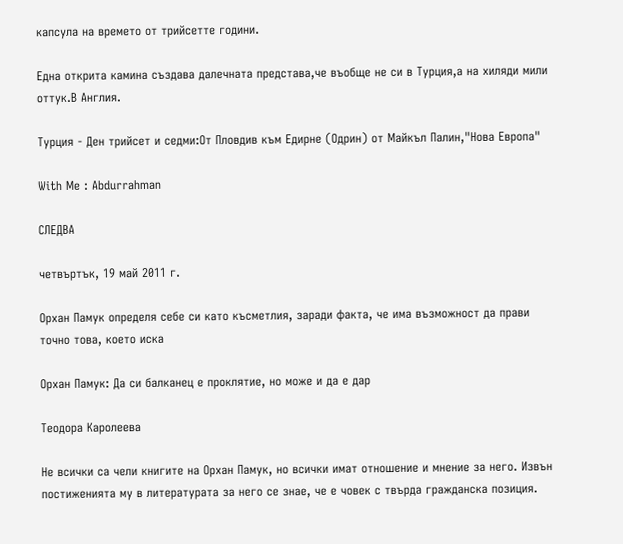капсула на времето от трийсетте години.

Една открита камина създава далечната представа,че въобще не си в Турция,а на хиляди мили оттук.В Англия.

Турция - Ден трийсет и седми:От Пловдив към Едирне (Одрин) от Майкъл Палин,"Нова Европа"

With Me : Abdurrahman

СЛЕДВА

четвъртък, 19 май 2011 г.

Орхан Памук определя себе си като късметлия, заради факта, че има възможност да прави точно това, което иска

Орхан Памук: Да си балканец е проклятие, но може и да е дар

Теодора Каролеева

Не всички са чели книгите на Орхан Памук, но всички имат отношение и мнение за него. Извън постиженията му в литературата за него се знае, че е човек с твърда гражданска позиция.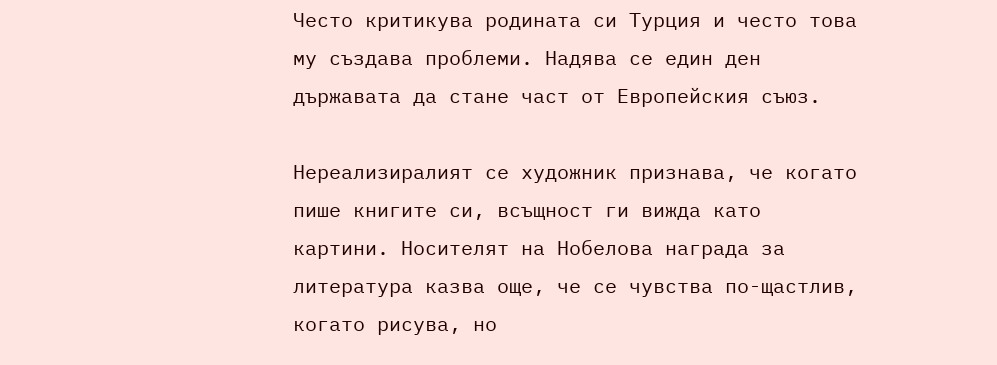Често критикува родината си Турция и често това му създава проблеми. Надява се един ден държавата да стане част от Европейския съюз.

Нереализиралият се художник признава, че когато пише книгите си, всъщност ги вижда като картини. Носителят на Нобелова награда за литература казва още, че се чувства по-щастлив, когато рисува, но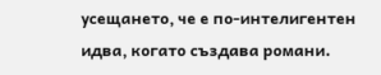усещането, че е по-интелигентен идва, когато създава романи.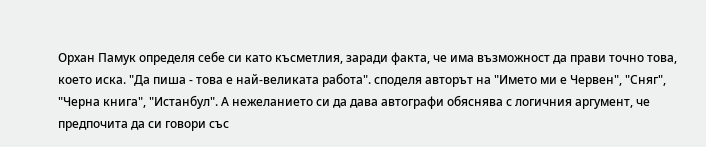Орхан Памук определя себе си като късметлия, заради факта, че има възможност да прави точно това, което иска. "Да пиша - това е най-великата работа". споделя авторът на "Името ми е Червен", "Сняг", "Черна книга", "Истанбул". А нежеланието си да дава автографи обяснява с логичния аргумент, че предпочита да си говори със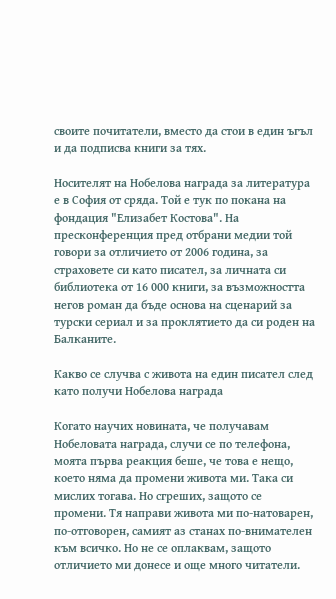своите почитатели, вместо да стои в един ъгъл и да подписва книги за тях.

Носителят на Нобелова награда за литература е в София от сряда. Той е тук по покана на фондация "Елизабет Костова". На пресконференция пред отбрани медии той говори за отличието от 2006 година, за страховете си като писател, за личната си библиотека от 16 000 книги, за възможността негов роман да бъде основа на сценарий за турски сериал и за проклятието да си роден на Балканите.

Какво се случва с живота на един писател след като получи Нобелова награда

Когато научих новината, че получавам Нобеловата награда, случи се по телефона, моята първа реакция беше, че това е нещо, което няма да промени живота ми. Така си мислих тогава. Но сгреших, защото се промени. Тя направи живота ми по-натоварен, по-отговорен, самият аз станах по-внимателен към всичко. Но не се оплаквам, защото отличието ми донесе и още много читатели.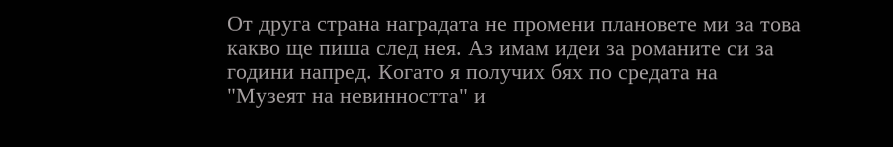От друга страна наградата не промени плановете ми за това какво ще пиша след нея. Аз имам идеи за романите си за години напред. Когато я получих бях по средата на "Музеят на невинността" и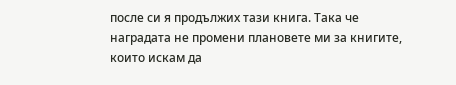после си я продължих тази книга. Така че наградата не промени плановете ми за книгите, които искам да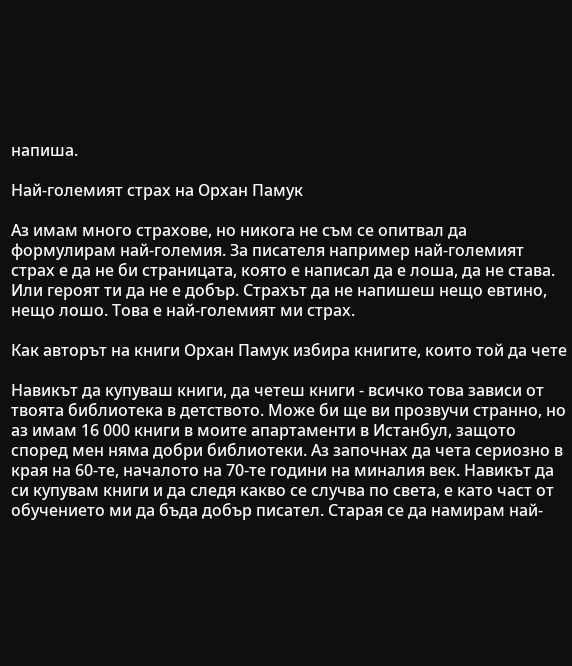напиша.

Най-големият страх на Орхан Памук

Аз имам много страхове, но никога не съм се опитвал да формулирам най-големия. За писателя например най-големият страх е да не би страницата, която е написал да е лоша, да не става. Или героят ти да не е добър. Страхът да не напишеш нещо евтино, нещо лошо. Това е най-големият ми страх.

Как авторът на книги Орхан Памук избира книгите, които той да чете

Навикът да купуваш книги, да четеш книги - всичко това зависи от твоята библиотека в детството. Може би ще ви прозвучи странно, но аз имам 16 000 книги в моите апартаменти в Истанбул, защото според мен няма добри библиотеки. Аз започнах да чета сериозно в края на 60-те, началото на 70-те години на миналия век. Навикът да си купувам книги и да следя какво се случва по света, е като част от обучението ми да бъда добър писател. Старая се да намирам най-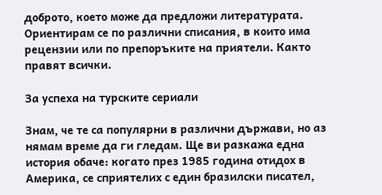доброто, което може да предложи литературата. Ориентирам се по различни списания, в които има рецензии или по препоръките на приятели. Както правят всички.

За успеха на турските сериали

Знам, че те са популярни в различни държави, но аз нямам време да ги гледам. Ще ви разкажа една история обаче: когато през 1985 година отидох в Америка, се сприятелих с един бразилски писател,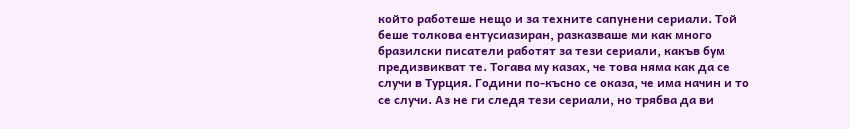който работеше нещо и за техните сапунени сериали. Той беше толкова ентусиазиран, разказваше ми как много бразилски писатели работят за тези сериали, какъв бум предизвикват те. Тогава му казах, че това няма как да се случи в Турция. Години по-късно се оказа, че има начин и то се случи. Аз не ги следя тези сериали, но трябва да ви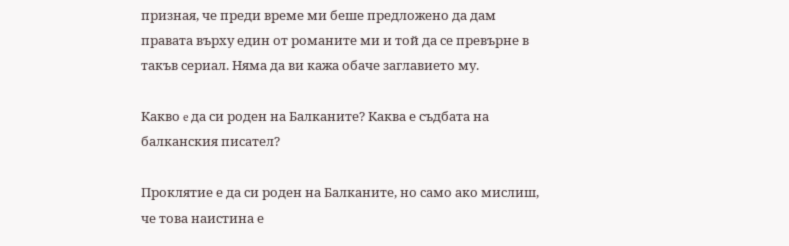призная, че преди време ми беше предложено да дам правата върху един от романите ми и той да се превърне в такъв сериал. Няма да ви кажа обаче заглавието му.

Какво e да си роден на Балканите? Каква е съдбата на балканския писател?

Проклятие е да си роден на Балканите, но само ако мислиш, че това наистина е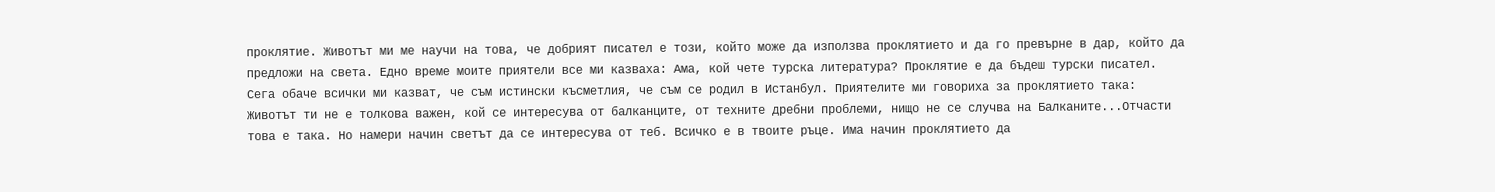проклятие. Животът ми ме научи на това, че добрият писател е този, който може да използва проклятието и да го превърне в дар, който да предложи на света. Едно време моите приятели все ми казваха: Ама, кой чете турска литература? Проклятие е да бъдеш турски писател. Сега обаче всички ми казват, че съм истински късметлия, че съм се родил в Истанбул. Приятелите ми говориха за проклятието така: Животът ти не е толкова важен, кой се интересува от балканците, от техните дребни проблеми, нищо не се случва на Балканите...Отчасти това е така. Но намери начин светът да се интересува от теб. Всичко е в твоите ръце. Има начин проклятието да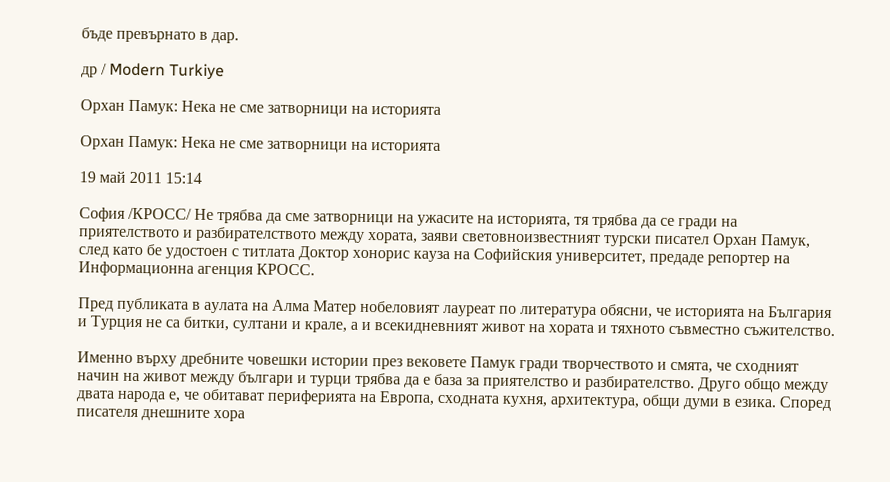бъде превърнато в дар.

др / Modern Turkiye

Орхан Памук: Нека не сме затворници на историята

Орхан Памук: Нека не сме затворници на историята

19 май 2011 15:14

София /КРОСС/ Не трябва да сме затворници на ужасите на историята, тя трябва да се гради на приятелството и разбирателството между хората, заяви световноизвестният турски писател Орхан Памук, след като бе удостоен с титлата Доктор хонорис кауза на Софийския университет, предаде репортер на Информационна агенция КРОСС.

Пред публиката в аулата на Алма Матер нобеловият лауреат по литература обясни, че историята на България и Турция не са битки, султани и крале, а и всекидневният живот на хората и тяхното съвместно съжителство.

Именно върху дребните човешки истории през вековете Памук гради творчеството и смята, че сходният начин на живот между българи и турци трябва да е база за приятелство и разбирателство. Друго общо между двата народа е, че обитават периферията на Европа, сходната кухня, архитектура, общи думи в езика. Според писателя днешните хора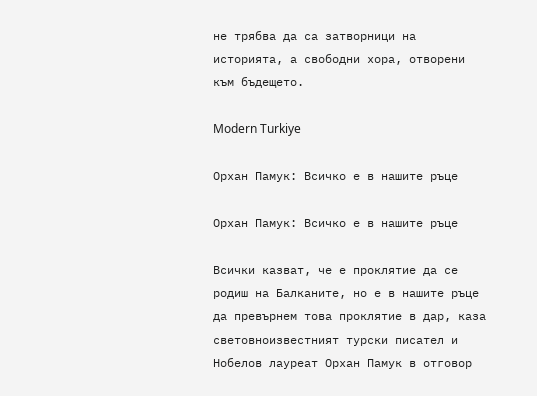не трябва да са затворници на историята, а свободни хора, отворени към бъдещето.

Modern Turkiye

Орхан Памук: Всичко е в нашите ръце

Орхан Памук: Всичко е в нашите ръце

Всички казват, че е проклятие да се родиш на Балканите, но е в нашите ръце да превърнем това проклятие в дар, каза световноизвестният турски писател и Нобелов лауреат Орхан Памук в отговор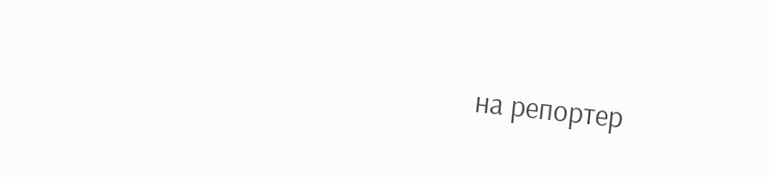на репортер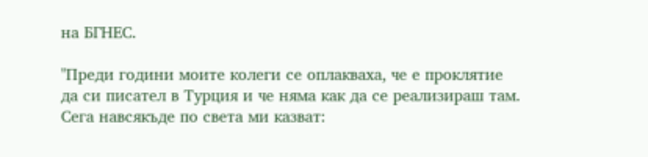на БГНЕС.

"Преди години моите колеги се оплакваха, че е проклятие да си писател в Турция и че няма как да се реализираш там. Сега навсякъде по света ми казват: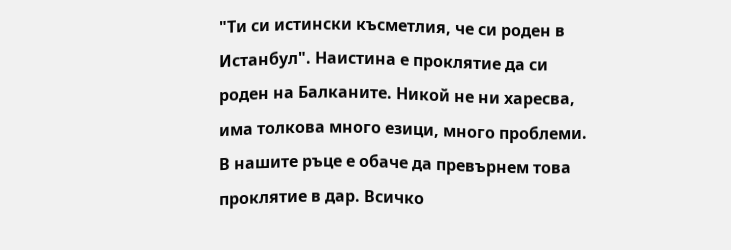"Ти си истински късметлия, че си роден в Истанбул". Наистина е проклятие да си роден на Балканите. Никой не ни харесва, има толкова много езици, много проблеми. В нашите ръце е обаче да превърнем това проклятие в дар. Всичко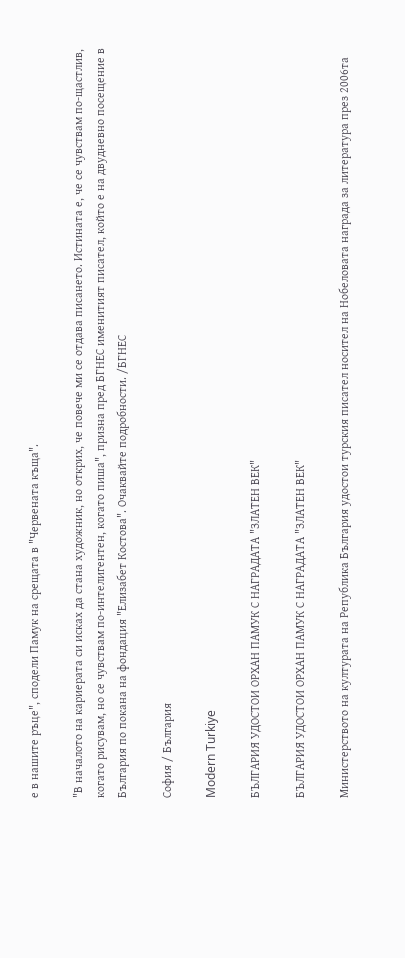е в нашите ръце", сподели Памук на срещата в "Червената къща".

"В началото на кариерата си исках да стана художник, но открих, че повече ми се отдава писането. Истината е, че се чувствам по-щастлив, когато рисувам, но се чувствам по-интелигентен, когато пиша", призна пред БГНЕС именитият писател, който е на двудневно посещение в България по покана на фондация "Елизабет Костова". Очаквайте подробности. /БГНЕС

София / България

Modern Turkiye

БЪЛГАРИЯ УДОСТОИ ОРХАН ПАМУК С НАГРАДАТА "ЗЛАТЕН ВЕК"

БЪЛГАРИЯ УДОСТОИ ОРХАН ПАМУК С НАГРАДАТА "ЗЛАТЕН ВЕК"

Министерството на културата на Република България удостои турския писател носител на Нобеловата награда за литература през 2006та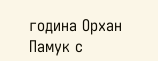година Орхан Памук с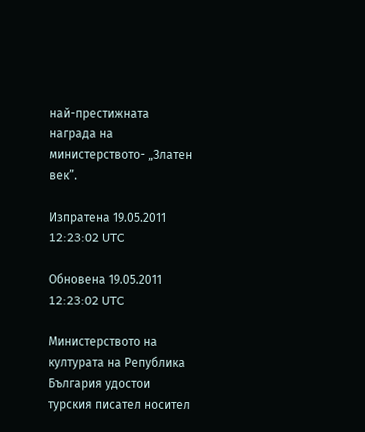най-престижната награда на министерството- „Златен век”.

Изпратена 19.05.2011 12:23:02 UTC

Обновена 19.05.2011 12:23:02 UTC

Министерството на културата на Република България удостои турския писател носител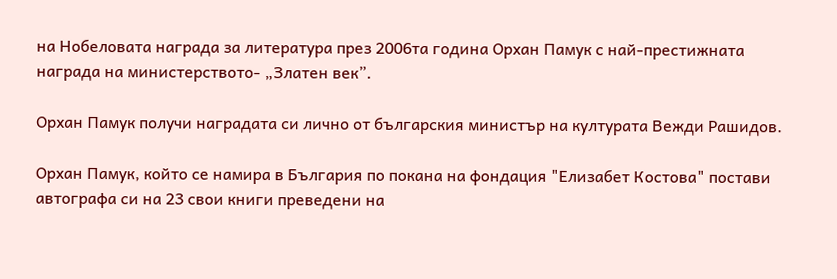на Нобеловата награда за литература през 2006та година Орхан Памук с най-престижната награда на министерството- „Златен век”.

Орхан Памук получи наградата си лично от българския министър на културата Вежди Рашидов.

Орхан Памук, който се намира в България по покана на фондация "Елизабет Костова" постави автографа си на 23 свои книги преведени на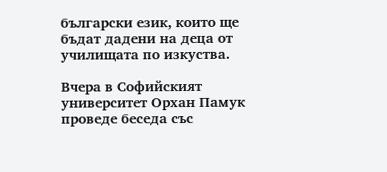български език, които ще бъдат дадени на деца от училищата по изкуства.

Вчера в Софийският университет Орхан Памук проведе беседа със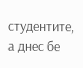студентите, а днес бе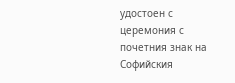удостоен с церемония с почетния знак на Софийския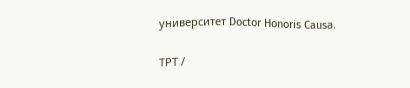университет Doctor Honoris Causа.

ТРТ /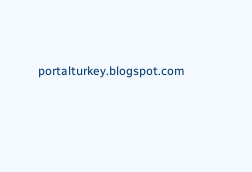portalturkey.blogspot.com